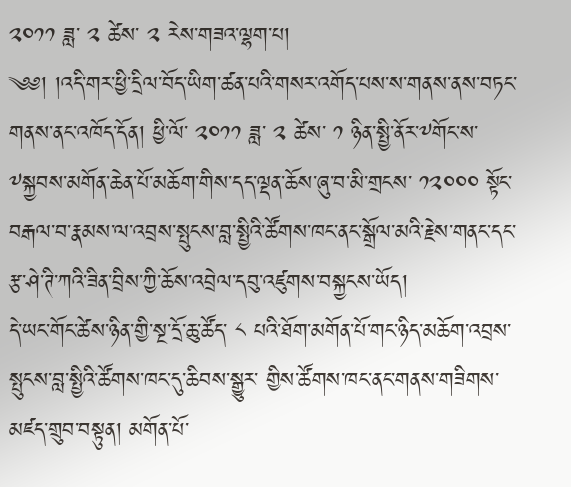༢༠༡༡ ཟླ་ ༢ ཚེས་ ༢ རེས་གཟའ་ལྷག་པ།
༄༅། །འདི་གར་ཕྱི་དྲིལ་བོད་ཡིག་ཚན་པའི་གསར་འགོད་པས་ས་གནས་ནས་བཏང་གནས་ནང་འཁོད་དོན། ཕྱི་ལོ་ ༢༠༡༡ ཟླ་ ༢ ཚེས་ ༡ ཉིན་སྤྱི་ནོར་༸གོང་ས་༸སྐྱབས་མགོན་ཆེན་པོ་མཆོག་གིས་དད་ལྡན་ཆོས་ཞུ་བ་མི་གྲངས་ ༡༢༠༠༠ སྟོང་བརྒལ་བ་རྣམས་ལ་འབྲས་སྤུངས་བླ་སྤྱིའི་ཚོགས་ཁང་ནང་སྒྲོལ་མའི་རྗེས་གནང་དང་རྩ་ཤེ་ཊི་ཀའི་ཟིན་བྲིས་ཀྱི་ཆོས་འབྲེལ་དབུ་འཛུགས་བསྐྱངས་ཡོད།
དེ་ཡང་གོང་ཚེས་ཉིན་གྱི་སྔ་དྲོ་ཆུ་ཚོད་ ༨ པའི་ཐོག་མགོན་པོ་གང་ཉིད་མཆོག་འབྲས་སྤུངས་བླ་སྤྱིའི་ཚོགས་ཁང་དུ་ཆིབས་སྒྱུར་ གྱིས་ཚོགས་ཁང་ནང་གནས་གཟིགས་མཛད་གྲུབ་བསྟུན། མགོན་པོ་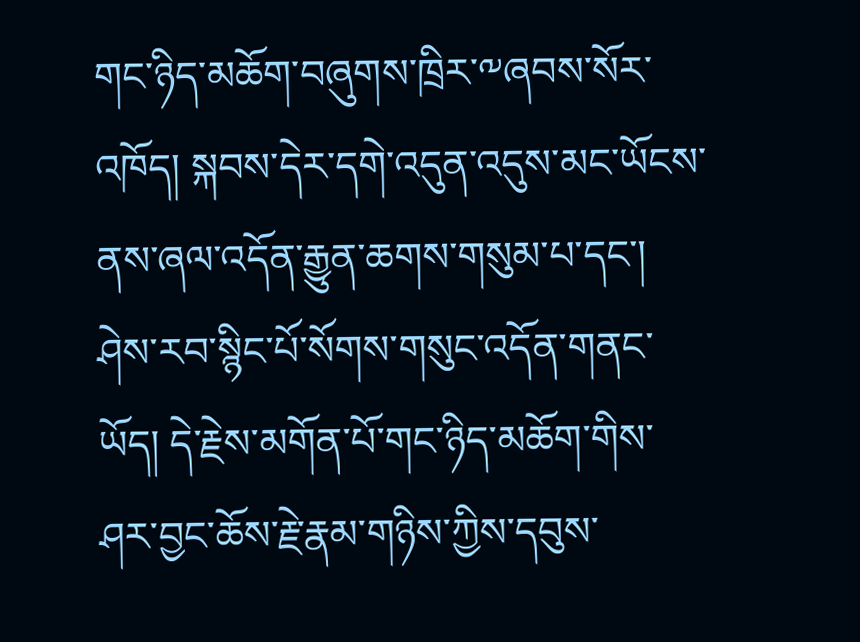གང་ཉིད་མཆོག་བཞུགས་ཁྲིར་༸ཞབས་སོར་འཁོད། སྐབས་དེར་དགེ་འདུན་འདུས་མང་ཡོངས་ནས་ཞལ་འདོན་རྒྱུན་ཆགས་གསུམ་པ་དང་། ཤེས་རབ་སྙིང་པོ་སོགས་གསུང་འདོན་གནང་ཡོད། དེ་རྗེས་མགོན་པོ་གང་ཉིད་མཆོག་གིས་ཤར་བྱང་ཆོས་རྗེ་རྣམ་གཉིས་ཀྱིས་དབུས་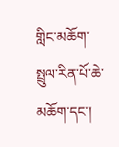གླིང་མཆོག་སྤྲུལ་རིན་པོ་ཆེ་མཆོག་དང་།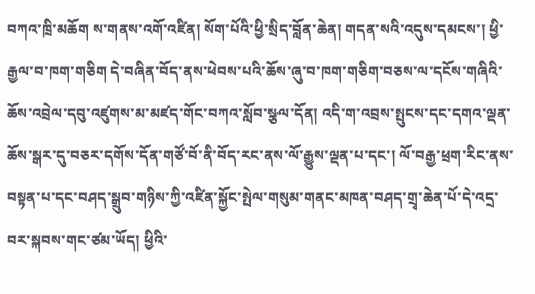བཀའ་ཁྲི་མཆོག ས་གནས་འགོ་འཛིན། སོག་པོའི་ཕྱི་སྲིད་བློན་ཆེན། གདན་སའི་འདུས་དམངས་། ཕྱི་རྒྱལ་བ་ཁག་གཅིག དེ་བཞིན་བོད་ནས་ཕེབས་པའི་ཆོས་ཞུ་བ་ཁག་གཅིག་བཅས་ལ་དངོས་གཞིའི་ཆོས་འབྲེལ་དབུ་འཛུགས་མ་མཛད་གོང་བཀའ་སློབ་སྩལ་དོན། འདི་ག་འབྲས་སྤུངས་དང་དགའ་ལྡན་ཆོས་སྒར་དུ་བཅར་དགོས་དོན་གཙོ་བོ་ནི་བོད་རང་ནས་ལོ་རྒྱུས་ལྡན་པ་དང་། ལོ་བརྒྱ་ཕྲག་རིང་ནས་བསྟན་པ་དང་བཤད་སྒྲུབ་གཉིས་ཀྱི་འཛིན་སྐྱོང་སྤེལ་གསུམ་གནང་མཁན་བཤད་གྲྭ་ཆེན་པོ་དེ་འདྲ་བར་སྐབས་གང་ཙམ་ཡོད། ཕྱིའི་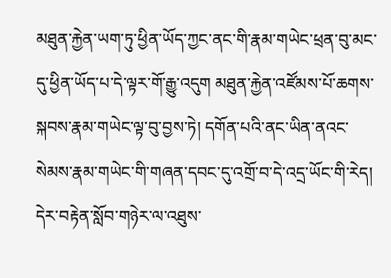མཐུན་རྐྱེན་ཡག་ཏུ་ཕྱིན་ཡོད་ཀྱང་ནང་གི་རྣམ་གཡེང་ཕྲན་བུ་མང་དུ་ཕྱིན་ཡོད་པ་དེ་ལྟར་གོ་རྒྱུ་འདུག མཐུན་རྐྱེན་འཛོམས་པོ་ཆགས་སྐབས་རྣམ་གཡེང་ལྟ་བུ་བྱས་ཏེ། དགོན་པའི་ནང་ཡིན་ནའང་སེམས་རྣམ་གཡེང་གི་གཞན་དབང་དུ་འགྲོ་བ་དེ་འདྲ་ཡོང་གི་རེད། དེར་བརྟེན་སློབ་གཉེར་ལ་འཐུས་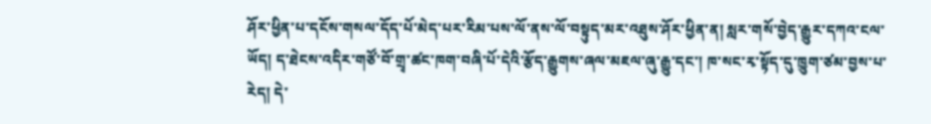ཤོར་ཕྱིན་པ་དངོས་གསལ་དོད་པོ་མེད་པར་རིམ་པས་ལོ་ནས་ལོ་བསྟུད་མར་འཐུས་ཤོར་ཕྱིན་ན། སླར་གསོ་བྱེད་རྒྱུར་དཀའ་ངལ་ཡོད། ད་ཐེངས་འདིར་གཙོ་བོ་གྲྭ་ཚང་ཁག་བཞི་པོ་དེའི་རྩོད་རྒྱུགས་ཞལ་མཇལ་ཞུ་རྒྱུ་དང་། ཁ་སང་རྭ་སྟོད་དུ་ཁྱུག་ཙམ་བྱས་པ་རེད། དེ་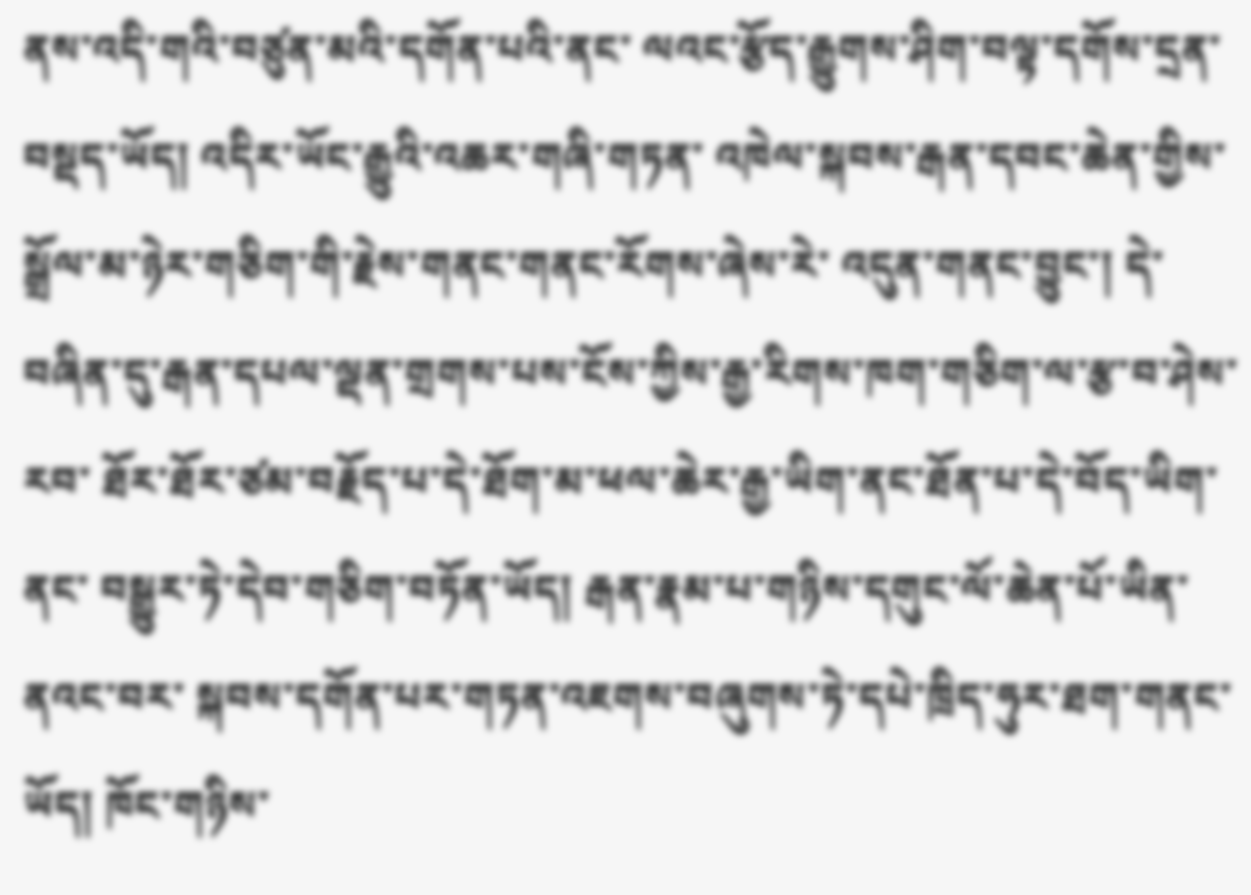ནས་འདི་གའི་བཙུན་མའི་དགོན་པའི་ནང་ ལའང་རྩོད་རྒྱུགས་ཤིག་བལྟ་དགོས་དྲན་བསྡད་ཡོད། འདིར་ཡོང་རྒྱུའི་འཆར་གཞི་གཏན་ འཁེལ་སྐབས་རྒན་དབང་ཆེན་གྱིས་སྒྲོལ་མ་ཉེར་གཅིག་གི་རྗེས་གནང་གནང་རོགས་ཞེས་རེ་ འདུན་གནང་བྱུང་། དེ་བཞིན་དུ་རྒན་དཔལ་ལྡན་གྲགས་པས་ངོས་ཀྱིས་རྒྱ་རིགས་ཁག་གཅིག་ལ་རྩ་བ་ཤེས་རབ་ ཐོར་ཐོར་ཙམ་བརྗོད་པ་དེ་ཐོག་མ་ཕལ་ཆེར་རྒྱ་ཡིག་ནང་ཐོན་པ་དེ་བོད་ཡིག་ནང་ བསྒྱུར་ཏེ་དེབ་གཅིག་བཏོན་ཡོད། རྒན་རྣམ་པ་གཉིས་དགུང་ལོ་ཆེན་པོ་ཡིན་ནའང་བར་ སྐབས་དགོན་པར་གཏན་འཇགས་བཞུགས་ཏེ་དཔེ་ཁྲིད་ཧུར་ཐག་གནང་ཡོད། ཁོང་གཉིས་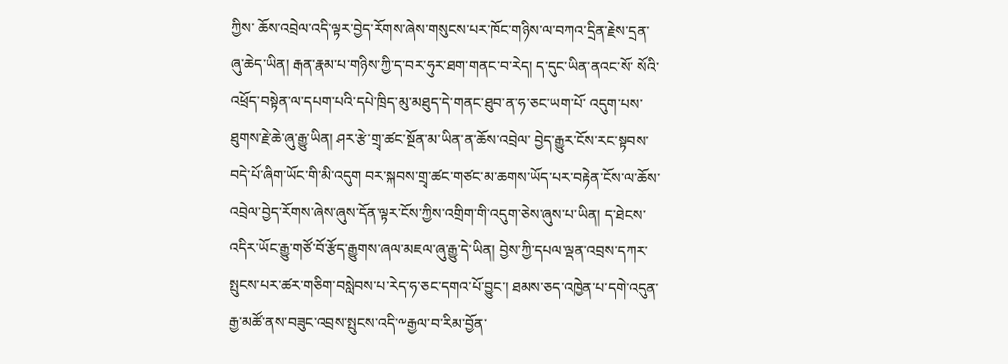ཀྱིས་ ཆོས་འབྲེལ་འདི་ལྟར་བྱེད་རོགས་ཞེས་གསུངས་པར་ཁོང་གཉིས་ལ་བཀའ་དྲིན་རྗེས་དྲན་ ཞུ་ཆེད་ཡིན། རྒན་རྣམ་པ་གཉིས་ཀྱི་ད་བར་ཧུར་ཐག་གནང་བ་རེད། ད་དུང་ཡིན་ནའང་སོ་ སོའི་འཕྲོད་བསྟེན་ལ་དཔག་པའི་དཔེ་ཁྲིད་མུ་མཐུད་དེ་གནང་ཐུབ་ན་ཧ་ཅང་ཡག་པོ་ འདུག་པས་ཐུགས་རྗེ་ཆེ་ཞུ་རྒྱུ་ཡིན། ཤར་རྩེ་གྲྭ་ཚང་སྔོན་མ་ཡིན་ན་ཆོས་འབྲེལ་ བྱེད་རྒྱུར་ངོས་རང་སྟབས་བདེ་པོ་ཞིག་ཡོང་གི་མི་འདུག བར་སྐབས་གྲྭ་ཚང་གཙང་མ་ཆགས་ཡོད་པར་བརྟེན་ངོས་ལ་ཆོས་འབྲེལ་བྱེད་རོགས་ཞེས་ཞུས་དོན་ལྟར་ངོས་ཀྱིས་འགྲིག་གི་འདུག་ཅེས་ཞུས་པ་ཡིན། ད་ཐེངས་འདིར་ཡོང་རྒྱུ་གཙོ་བོ་རྩོད་རྒྱུགས་ཞལ་མཇལ་ཞུ་རྒྱུ་དེ་ཡིན། བྱེས་ཀྱི་དཔལ་ལྡན་འབྲས་དཀར་སྤུངས་པར་ཚར་གཅིག་བསླེབས་པ་རེད་ཧ་ཅང་དགའ་པོ་བྱུང་། ཐམས་ཅད་འཁྱེན་པ་དགེ་འདུན་རྒྱ་མཚོ་ནས་བཟུང་འབྲས་སྤུངས་འདི་༸རྒྱལ་བ་རིམ་བྱོན་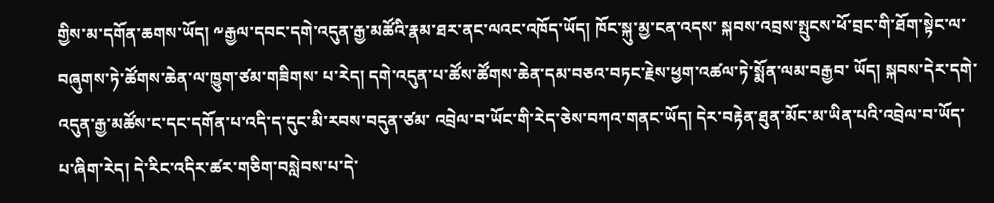གྱིས་མ་དགོན་ཆགས་ཡོད། ༸རྒྱལ་དབང་དགེ་འདུན་རྒྱ་མཚོའི་རྣམ་ཐར་ནང་ལའང་འཁོད་ཡོད། ཁོང་སྐུ་མྱ་ངན་འདས་ སྐབས་འབྲས་སྤུངས་ཕོ་བྲང་གི་ཐོག་སྟེང་ལ་བཞུགས་ཏེ་ཚོགས་ཆེན་ལ་ཁྱུག་ཙམ་གཟིགས་ པ་རེད། དགེ་འདུན་པ་ཚོས་ཚོགས་ཆེན་དམ་བཅའ་བཏང་རྗེས་ཕྱག་འཚལ་ཏེ་སྨོན་ལམ་བརྒྱབ་ ཡོད། སྐབས་དེར་དགེ་འདུན་རྒྱ་མཚོས་ང་དང་དགོན་པ་འདི་ད་དུང་མི་རབས་བདུན་ཙམ་ འབྲེལ་བ་ཡོང་གི་རེད་ཅེས་བཀའ་གནང་ཡོད། དེར་བརྟེན་ཐུན་མོང་མ་ཡིན་པའི་འབྲེལ་བ་ཡོད་པ་ཞིག་རེད། དེ་རིང་འདིར་ཚར་གཅིག་བསླེབས་པ་དེ་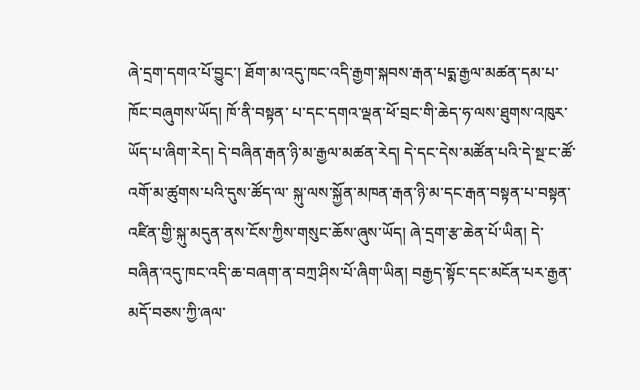ཞེ་དྲག་དགའ་པོ་བྱུང་། ཐོག་མ་འདུ་ཁང་འདི་རྒྱག་སྐབས་རྒན་པདྨ་རྒྱལ་མཚན་དམ་པ་ཁོང་བཞུགས་ཡོད། ཁོ་ནི་བསྟན་ པ་དང་དགའ་ལྡན་ཕོ་བྲང་གི་ཆེད་ཧ་ལས་ཐུགས་འཁུར་ཡོད་པ་ཞིག་རེད། དེ་བཞིན་རྒན་ཉི་མ་རྒྱལ་མཚན་རེད། དེ་དང་དེས་མཚོན་པའི་དེ་སྔ་ང་ཚོ་འགོ་མ་ཚུགས་པའི་དུས་ཚོད་ལ་ སྐུ་ལས་སྐྱོན་མཁན་རྒན་ཉི་མ་དང་རྒན་བསྟན་པ་བསྟན་འཛིན་གྱི་སྐུ་མདུན་ནས་ངོས་ཀྱིས་གསུང་ཆོས་ཞུས་ཡོད། ཞེ་དྲག་རྩ་ཆེན་པོ་ཡིན། དེ་བཞིན་འདུ་ཁང་འདི་ཆ་བཞག་ན་བཀྲ་ཤིས་པོ་ཞིག་ཡིན། བརྒྱད་སྟོང་དང་མངོན་པར་རྒྱན་མདོ་བཅས་ཀྱི་ཞལ་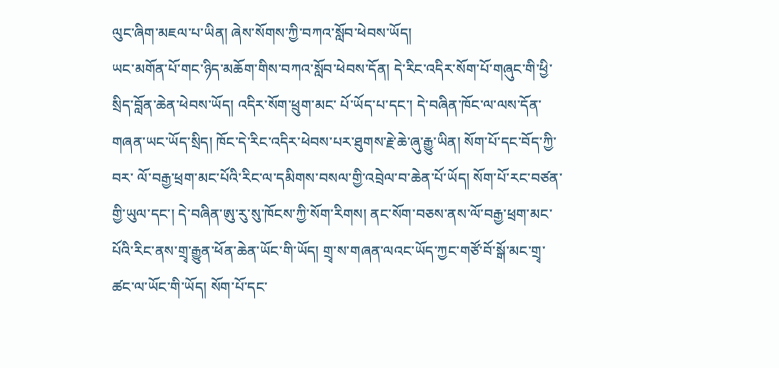ལུང་ཞིག་མཇལ་པ་ཡིན། ཞེས་སོགས་ཀྱི་བཀའ་སློབ་ཕེབས་ཡོད།
ཡང་མགོན་པོ་གང་ཉིད་མཆོག་གིས་བཀའ་སློབ་ཕེབས་དོན། དེ་རིང་འདིར་སོག་པོ་གཞུང་གི་ཕྱི་སྲིད་བློན་ཆེན་ཕེབས་ཡོད། འདིར་སོག་ཕྲུག་མང་ པོ་ཡོད་པ་དང་། དེ་བཞིན་ཁོང་ལ་ལས་དོན་གཞན་ཡང་ཡོད་སྲིད། ཁོང་དེ་རིང་འདིར་ཕེབས་པར་ཐུགས་རྗེ་ཆེ་ཞུ་རྒྱུ་ཡིན། སོག་པོ་དང་བོད་ཀྱི་བར་ ལོ་བརྒྱ་ཕྲག་མང་པོའི་རིང་ལ་དམིགས་བསལ་གྱི་འབྲེལ་བ་ཆེན་པོ་ཡོད། སོག་པོ་རང་བཙན་གྱི་ཡུལ་དང་། དེ་བཞིན་ཨུ་རུ་སུ་ཁོངས་ཀྱི་སོག་རིགས། ནང་སོག་བཅས་ནས་ལོ་བརྒྱ་ཕྲག་མང་པོའི་རིང་ནས་གྲྭ་རྒྱུན་ཕོན་ཆེན་ཡོང་གི་ཡོད། གྲྭ་ས་གཞན་ལའང་ཡོད་ཀྱང་གཙོ་བོ་སྒོ་མང་གྲྭ་ཚང་ལ་ཡོང་གི་ཡོད། སོག་པོ་དང་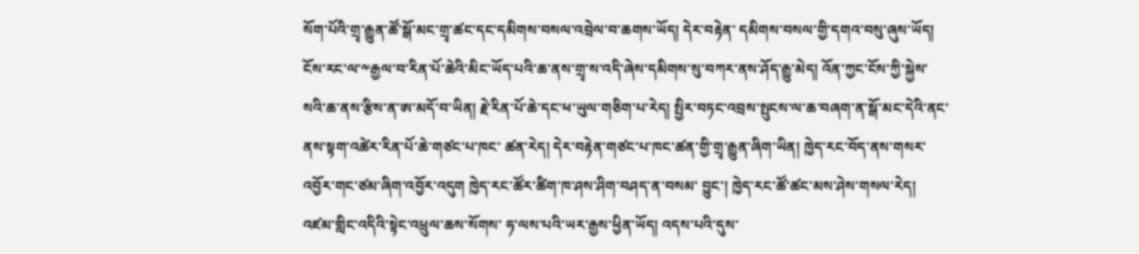སོག་པོའི་གྲྭ་རྒྱུན་ཚོ་སྒོ་མང་གྲྭ་ཚང་དང་དམིགས་བསལ་འབྲེལ་བ་ཆགས་ཡོད། དེར་བརྟེན་ དམིགས་བསལ་གྱི་དགའ་བསུ་ཞུས་ཡོད། ངོས་རང་ལ་༸རྒྱལ་བ་རིན་པོ་ཆེའི་མིང་ཡོད་པའི་ཆ་ནས་གྲྭ་ས་འདི་ཞེས་དམིགས་སུ་བཀར་ནས་ཤོད་རྒྱུ་མེད། འོན་ཀྱང་ངོས་ཀྱི་སྐྱེས་སའི་ཆ་ནས་རྩིས་ན་ཨ་མདོ་བ་ཡིན། རྗེ་རིན་པོ་ཆེ་དང་ཕ་ཡུལ་གཅིག་པ་རེད། སྤྱིར་བཏང་འབྲས་སྤུངས་ལ་ཆ་བཞག་ན་སྒོ་མང་དེའི་ནང་ནས་སྟག་འཚེར་རིན་པོ་ཆེ་གཙང་པ་ཁང་ ཚན་རེད། དེར་བརྟེན་གཙང་པ་ཁང་ཚན་གྱི་གྲྭ་རྒྱུན་ཞིག་ཡིན། ཁྱེད་རང་བོད་ནས་གསར་ འབྱོར་གང་ཙམ་ཞིག་འབྱོར་འདུག ཁྱེད་རང་ཚོར་ཚིག་ཁ་ཤས་ཤིག་བཤད་ན་བསམ་ བྱུང་། ཁྱེད་རང་ཚོ་ཚང་མས་ཤེས་གསལ་རེད། འཛམ་གླིང་འདིའི་སྟེང་འཕྲུལ་ཆས་སོགས་ ཧ་ལས་པའི་ཡར་རྒྱས་ཕྱིན་ཡོད། འདས་པའི་དུས་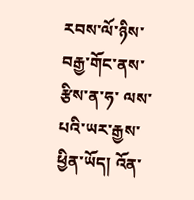རབས་ལོ་ཉིས་བརྒྱ་གོང་ནས་རྩིས་ན་ཧ་ ལས་པའི་ཡར་རྒྱས་ཕྱིན་ཡོད། འོན་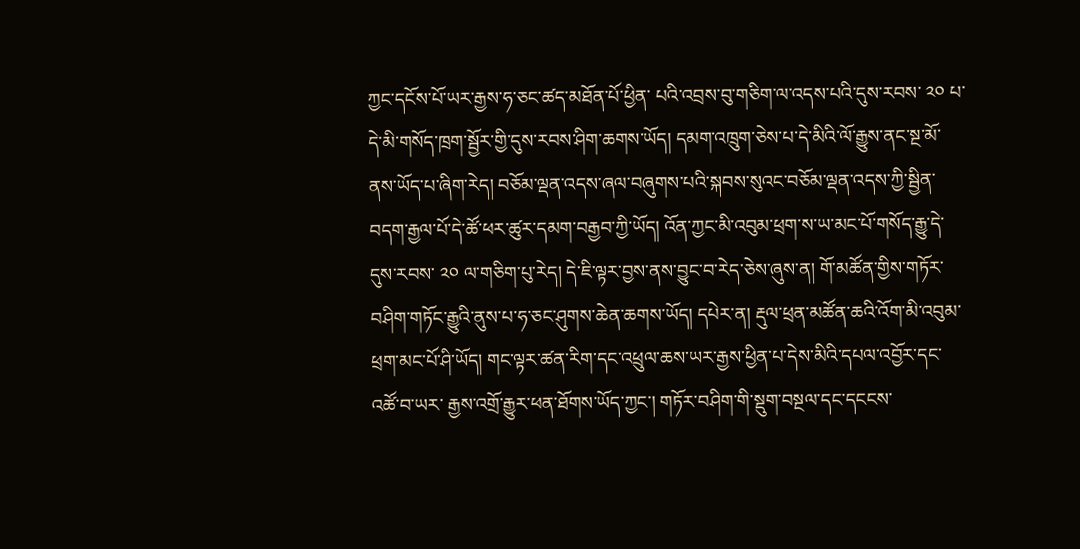ཀྱང་དངོས་པོ་ཡར་རྒྱས་ཧ་ཅང་ཚད་མཐོན་པོ་ཕྱིན་ པའི་འབྲས་བུ་གཅིག་ལ་འདས་པའི་དུས་རབས་ ༢༠ པ་དེ་མི་གསོད་ཁྲག་སྦྱོར་གྱི་དུས་རབས་ཤིག་ཆགས་ཡོད། དམག་འཁྲུག་ཅེས་པ་དེ་མིའི་ལོ་རྒྱུས་ནང་སྔ་མོ་ནས་ཡོད་པ་ཞིག་རེད། བཅོམ་ལྡན་འདས་ཞལ་བཞུགས་པའི་སྐབས་སུའང་བཅོམ་ལྡན་འདས་ཀྱི་སྦྱིན་བདག་རྒྱལ་པོ་དེ་ཚོ་ཕར་ཚུར་དམག་བརྒྱབ་ཀྱི་ཡོད། འོན་ཀྱང་མི་འབུམ་ཕྲག་ས་ཡ་མང་པོ་གསོད་རྒྱུ་དེ་དུས་རབས་ ༢༠ ལ་གཅིག་པུ་རེད། དེ་ཇི་ལྟར་བྱས་ནས་བྱུང་བ་རེད་ཅེས་ཞུས་ན། གོ་མཚོན་གྱིས་གཏོར་བཤིག་གཏོང་རྒྱུའི་ནུས་པ་ཧ་ཅང་ཤུགས་ཆེན་ཆགས་ཡོད། དཔེར་ན། རྡུལ་ཕྲན་མཚོན་ཆའི་འོག་མི་འབུམ་ཕྲག་མང་པོ་ཤི་ཡོད། གང་ལྟར་ཚན་རིག་དང་འཕྲུལ་ཆས་ཡར་རྒྱས་ཕྱིན་པ་དེས་མིའི་དཔལ་འབྱོར་དང་འཚོ་བ་ཡར་ རྒྱས་འགྲོ་རྒྱུར་ཕན་ཐོགས་ཡོད་ཀྱང་། གཏོར་བཤིག་གི་སྡུག་བསྔལ་དང་དངངས་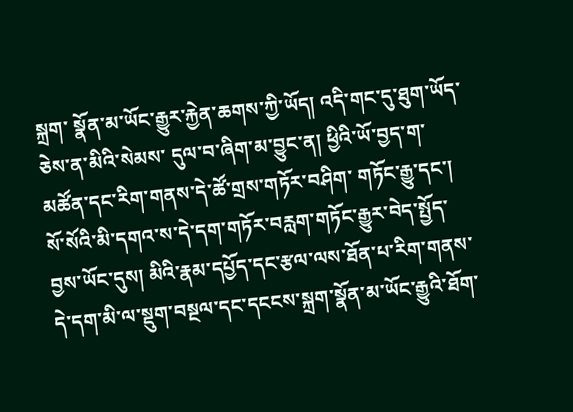སྐྲག་ སྣོན་མ་ཡོང་རྒྱུར་རྐྱེན་ཆགས་ཀྱི་ཡོད། འདི་གང་དུ་ཐུག་ཡོད་ཅེས་ན་མིའི་སེམས་ དུལ་བ་ཞིག་མ་བྱུང་ན། ཕྱིའི་ཡོ་བྱད་ག་མཚོན་དང་རིག་གནས་དེ་ཚོ་གྲས་གཏོར་བཤིག་ གཏོང་རྒྱུ་དང་། སོ་སོའི་མི་དགའ་ས་དེ་དག་གཏོར་བརླག་གཏོང་རྒྱུར་བེད་སྤྱོད་ བྱས་ཡོང་དུས། མིའི་རྣམ་དཔྱོད་དང་རྩལ་ལས་ཐོན་པ་རིག་གནས་དེ་དག་མི་ལ་སྡུག་བསྔལ་དང་དངངས་སྐྲག་སྣོན་མ་ཡོང་རྒྱུའི་ཐོག་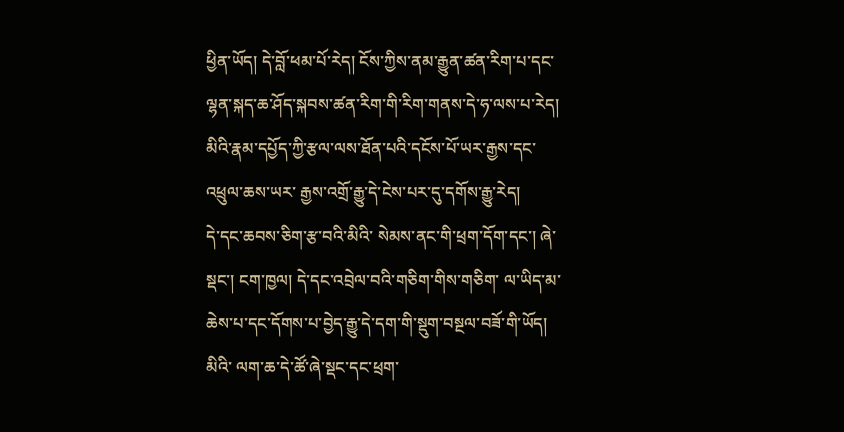ཕྱིན་ཡོད། དེ་བློ་ཕམ་པོ་རེད། ངོས་ཀྱིས་ནམ་རྒྱུན་ཚན་རིག་པ་དང་ལྷན་སྐད་ཆ་ཤོད་སྐབས་ཚན་རིག་གི་རིག་གནས་དེ་ཧ་ལས་པ་རེད། མིའི་རྣམ་དཔྱོད་ཀྱི་རྩལ་ལས་ཐོན་པའི་དངོས་པོ་ཡར་རྒྱས་དང་འཕྲུལ་ཆས་ཡར་ རྒྱས་འགྲོ་རྒྱུ་དེ་ངེས་པར་དུ་དགོས་རྒྱུ་རེད།
དེ་དང་ཆབས་ཅིག་རྩ་བའི་མིའི་ སེམས་ནང་གི་ཕྲག་དོག་དང་། ཞེ་སྡང་། ངག་ཁྱལ། དེ་དང་འབྲེལ་བའི་གཅིག་གིས་གཅིག་ ལ་ཡིད་མ་ཆེས་པ་དང་དོགས་པ་བྱེད་རྒྱུ་དེ་དག་གི་སྡུག་བསྔལ་བཟོ་གི་ཡོད། མིའི་ ལག་ཆ་དེ་ཚོ་ཞེ་སྡང་དང་ཕྲག་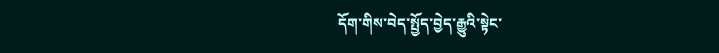དོག་གིས་བེད་སྤྱོད་བྱེད་རྒྱུའི་སྟེང་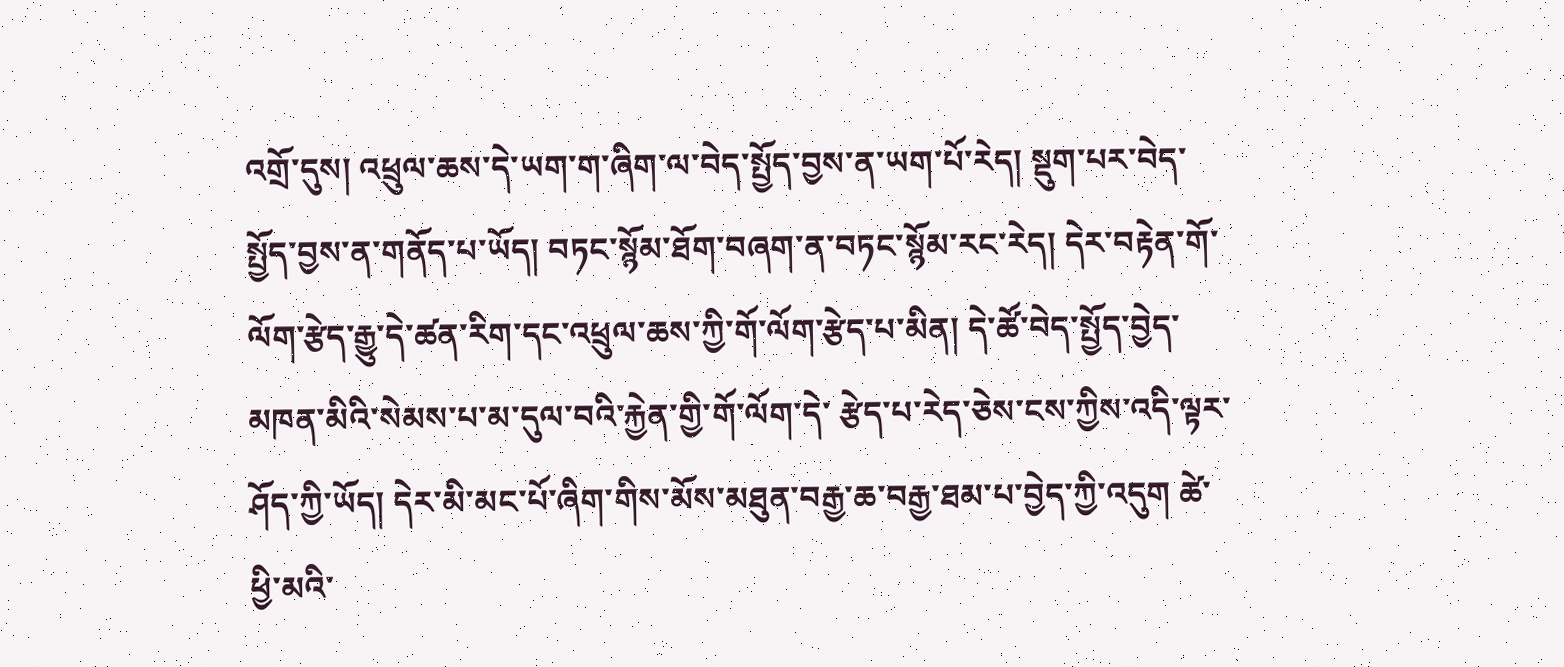འགྲོ་དུས། འཕྲུལ་ཆས་དེ་ཡག་ག་ཞིག་ལ་བེད་སྤྱོད་བྱས་ན་ཡག་པོ་རེད། སྡུག་པར་བེད་སྤྱོད་བྱས་ན་གནོད་པ་ཡོད། བཏང་སྙོམ་ཐོག་བཞག་ན་བཏང་སྙོམ་རང་རེད། དེར་བརྟེན་གོ་ལོག་རྩེད་རྒྱུ་དེ་ཚན་རིག་དང་འཕྲུལ་ཆས་ཀྱི་གོ་ལོག་རྩེད་པ་མིན། དེ་ཚོ་བེད་སྤྱོད་བྱེད་མཁན་མིའི་སེམས་པ་མ་དུལ་བའི་རྐྱེན་གྱི་གོ་ལོག་དེ་ རྩེད་པ་རེད་ཅེས་ངས་ཀྱིས་འདི་ལྟར་ཤོད་ཀྱི་ཡོད། དེར་མི་མང་པོ་ཞིག་གིས་མོས་མཐུན་བརྒྱ་ཆ་བརྒྱ་ཐམ་པ་བྱེད་ཀྱི་འདུག ཚེ་ཕྱི་མའི་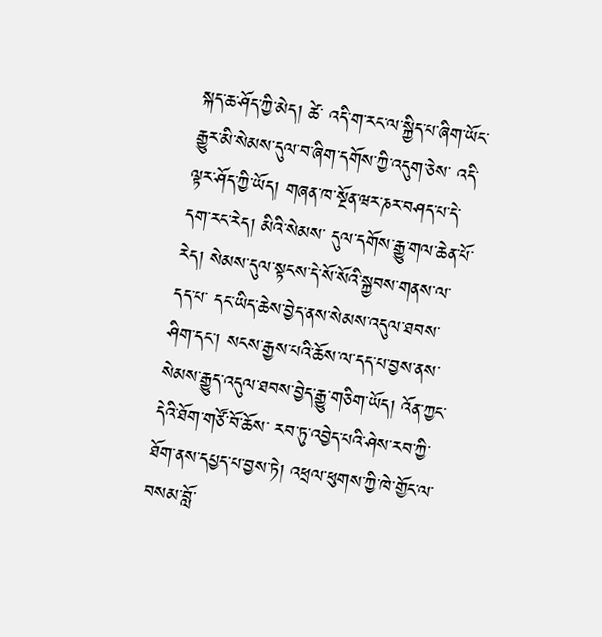སྐད་ཆ་ཤོད་ཀྱི་མེད། ཚེ་ འདི་ག་རང་ལ་སྐྱིད་པ་ཞིག་ཡོང་རྒྱུར་མི་སེམས་དུལ་བ་ཞིག་དགོས་ཀྱི་འདུག་ཅེས་ འདི་ལྟར་ཤོད་ཀྱི་ཡོད། གཞན་ཁ་སྔོན་ཝར་ཎར་བཤད་པ་དེ་དག་རང་རེད། མིའི་སེམས་ དུལ་དགོས་རྒྱུ་གལ་ཆེན་པོ་རེད། སེམས་དུལ་སྟངས་དེ་སོ་སོའི་སྐྱབས་གནས་ལ་དད་པ་ དང་ཡིད་ཆེས་བྱེད་ནས་སེམས་འདུལ་ཐབས་ཤིག་དང་། སངས་རྒྱས་པའི་ཆོས་ལ་དད་པ་བྱས་ནས་སེམས་རྒྱུད་འདུལ་ཐབས་བྱེད་རྒྱུ་གཅིག་ཡོད། འོན་ཀྱང་དེའི་ཐོག་གཙོ་བོ་ཆོས་ རབ་ཏུ་འབྱེད་པའི་ཤེས་རབ་ཀྱི་ཐོག་ནས་དཔྱད་པ་བྱས་ཏེ། འཕྲལ་ཕུགས་ཀྱི་ཁེ་གྱོང་ལ་བསམ་བློ་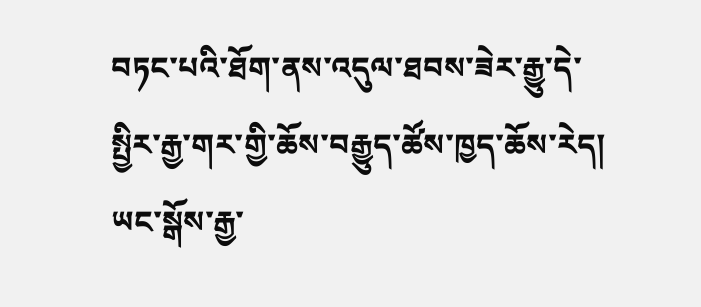བཏང་པའི་ཐོག་ནས་འདུལ་ཐབས་ཟེར་རྒྱུ་དེ་ སྤྱིར་རྒྱ་གར་གྱི་ཆོས་བརྒྱུད་ཚོས་ཁྱད་ཆོས་རེད། ཡང་སྒོས་རྒྱ་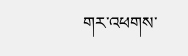གར་འཕགས་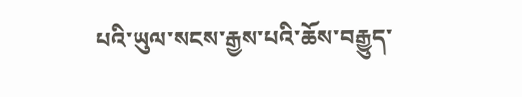པའི་ཡུལ་སངས་རྒྱས་པའི་ཆོས་བརྒྱུད་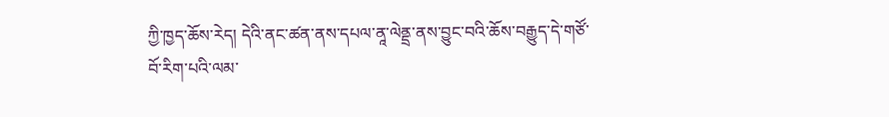ཀྱི་ཁྱད་ཆོས་རེད། དེའི་ནང་ཚན་ནས་དཔལ་ནཱ་ལེནྡྲ་ནས་བྱུང་བའི་ཆོས་བརྒྱུད་དེ་གཙོ་བོ་རིག་པའི་ལམ་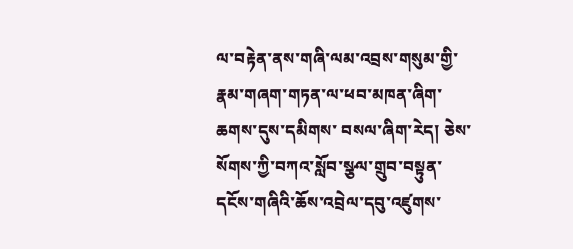ལ་བརྟེན་ནས་གཞི་ལམ་འབྲས་གསུམ་གྱི་རྣམ་གཞག་གཏན་ལ་ཕབ་མཁན་ཞིག་ཆགས་དུས་དམིགས་ བསལ་ཞིག་རེད། ཅེས་སོགས་ཀྱི་བཀའ་སློབ་སྩལ་གྲུབ་བསྟུན་དངོས་གཞིའི་ཆོས་འབྲེལ་དབུ་འཛུགས་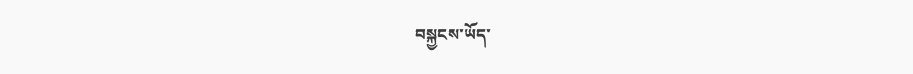བསྐྱངས་ཡོད་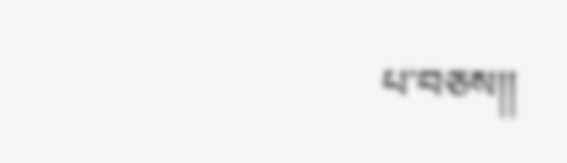པ་བཅས།།